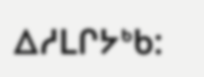ᐃᓱᒪᒋᔭᒃᑲ: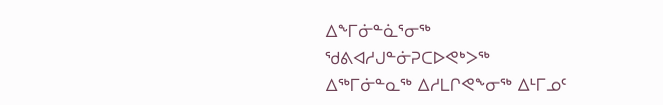ᐃᖕᒥᓃᓐᓈᕐᓂᖅ ᖁᕕᐊᓱᒍᓐᓃᕈᑕᐅᕙᒃᐳᖅ
ᐃᖅᒥᓃᓐᓇᖅ ᐃᓱᒪᒋᕙᖕᓂᖅ ᐃᒻᒥᓄᑦ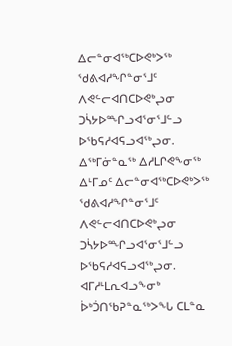ᐃᓕᓐᓂᐊᖅᑕᐅᕙᒃᐳᖅ ᖁᕕᐊᓱᖏᓐᓂᕐᒧᑦ ᐱᕙᓪᓕᐊᑎᑕᐅᕙᒃᖢᓂ ᑐᓵᔭᐅᙱᓗᐊᕐᓂᕐᒧᓪᓗ ᐅᖃᕋᓱᐊᕋᓗᐊᖅᖢᓂ.
ᐃᖅᒥᓃᓐᓇᖅ ᐃᓱᒪᒋᕙᖕᓂᖅ ᐃᒻᒥᓄᑦ ᐃᓕᓐᓂᐊᖅᑕᐅᕙᒃᐳᖅ ᖁᕕᐊᓱᖏᓐᓂᕐᒧᑦ ᐱᕙᓪᓕᐊᑎᑕᐅᕙᒃᖢᓂ ᑐᓵᔭᐅᙱᓗᐊᕐᓂᕐᒧᓪᓗ ᐅᖃᕋᓱᐊᕋᓗᐊᖅᖢᓂ.
ᐊᒥᓱᒻᒪᕆᐊᓗᖕᓂᒃ ᐆᒃᑑᑎᖃᕈᓐᓇᖅᐳᖓ ᑕᒪᓐᓇ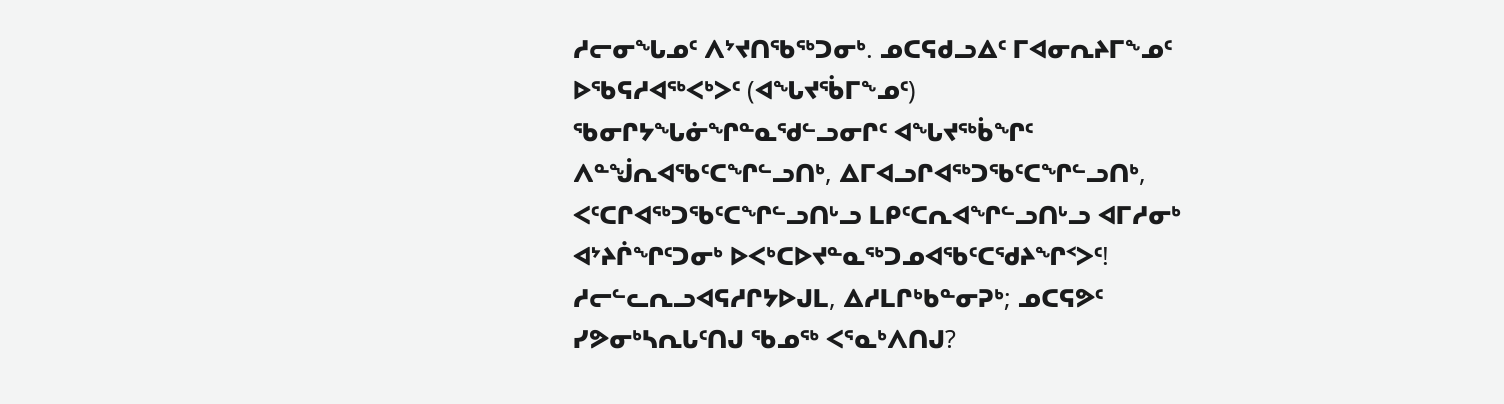ᓱᓕᓂᖓᓄᑦ ᐱᔾᔪᑎᖃᖅᑐᓂᒃ. ᓄᑕᕋᑯᓗᐃᑦ ᒥᐊᓂᕆᔨᒥᖕᓄᑦ ᐅᖃᕋᓱᐊᖅᐸᒃᐳᑦ (ᐊᖓᔪᖄᒥᖕᓄᑦ) ᖃᓂᒋᔭᖓᓃᖏᓐᓇᖁᓪᓗᓂᒋᑦ ᐊᖓᔪᖅᑳᖏᑦ ᐱᓐᖒᕆᐊᖃᑦᑕᖏᓪᓗᑎᒃ, ᐃᒥᐊᓗᒋᐊᖅᑐᖃᑦᑕᖏᓪᓗᑎᒃ, ᐸᑦᑕᒋᐊᖅᑐᖃᑦᑕᖏᓪᓗᑎᒡᓗ ᒪᑭᑦᑕᕆᐊᖏᓪᓗᑎᒡᓗ ᐊᒥᓱᓂᒃ ᐊᔾᔨᒌᖏᑦᑐᓂᒃ ᐅᐸᒃᑕᐅᔪᓐᓇᖅᑐᓄᐊᖃᑦᑕᖁᔨᖏᑉᐳᑦ! ᓱᓕᓪᓚᕆᓗᐊᕋᓱᒋᔭᐅᒍᒪ, ᐃᓱᒪᒋᒃᑲᓐᓂᕈᒃ; ᓄᑕᕋᕗᑦ ᓯᕗᓂᒃᓴᕆᒐᑦᑎᒍ ᖃᓄᖅ ᐸᕐᓇᒃᐱᑎᒍ?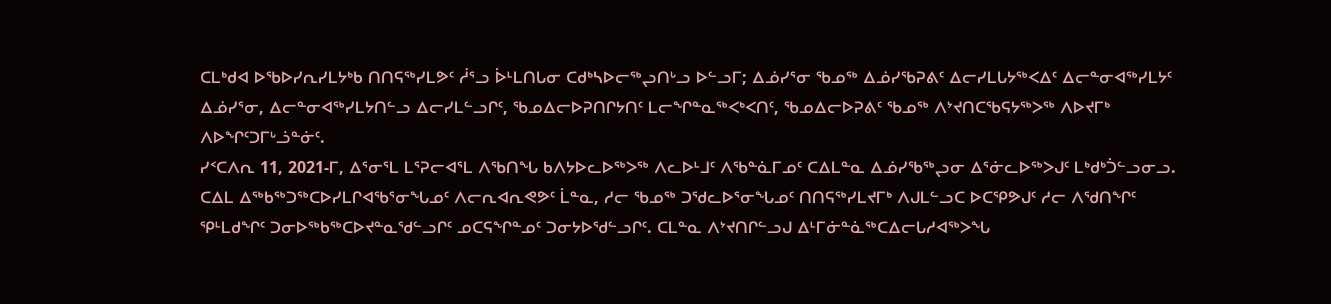ᑕᒪᒃᑯᐊ ᐅᖃᐅᓯᕆᓯᒪᔭᒃᑲ ᑎᑎᕋᖅᓯᒪᕗᑦ ᓲᕐᓗ ᐆᒻᒪᑎᒐᓂ ᑕᑯᒃᓴᐅᓕᖅᖢᑎᒡᓗ ᐅᓪᓗᒥ; ᐃᓅᓯᕐᓂ ᖃᓄᖅ ᐃᓅᓯᖃᕈᕕᑦ ᐃᓕᓯᒪᒐᔭᖅᐸᐃᑦ ᐃᓕᓐᓂᐊᖅᓯᒪᔭᑦ ᐃᓅᓯᕐᓂ, ᐃᓕᓐᓂᐊᖅᓯᒪᔭᑎᓪᓗ ᐃᓕᓯᒪᓪᓗᒋᑦ, ᖃᓄᐃᓕᐅᕈᑎᒋᔭᑎᑦ ᒪᓕᖏᓐᓇᖅᐸᒃᐸᑎᑦ, ᖃᓄᐃᓕᐅᕈᕕᑦ ᖃᓄᖅ ᐱᔾᔪᑎᑕᖃᕋᔭᖅᐳᖅ ᐱᐅᔪᒥᒃ ᐱᐅᖏᑦᑐᒥᒡᓘᓐᓃᑦ.
ᓯᑉᑕᐱᕆ 11, 2021-ᒥ, ᐃᕐᓂᕐᒪ ᒪᕐᕈᓕᐊᕐᒪ ᐱᖃᑎᖓ ᑲᐱᔭᐅᓚᐅᖅᐳᖅ ᐱᓚᐅᒻᒧᑦ ᐱᖃᓐᓈᒥᓄᑦ ᑕᐃᒪᓐᓇ ᐃᓅᓯᖃᖅᖢᓂ ᐃᕐᓃᓚᐅᖅᐳᒍᑦ ᒪᒃᑯᒃᑑᓪᓗᓂᓗ. ᑕᐃᒪ ᐃᖅᑲᖅᑐᖅᑕᐅᓯᒪᒋᐊᖃᕐᓂᖓᓄᑦ ᐱᓕᕆᐊᕆᕙᕗᑦ ᒫᓐᓇ, ᓱᓕ ᖃᓄᖅ ᑐᖁᓚᐅᕐᓂᖓᓄᑦ ᑎᑎᕋᖅᓯᒪᔪᒥᒃ ᐱᒍᒪᓪᓗᑕ ᐅᑕᕿᕗᒍᑦ ᓱᓕ ᐱᖁᑎᖏᑦ ᕿᒻᒪᑯᖏᑦ ᑐᓂᐅᖅᑲᖅᑕᐅᔪᓐᓇᖁᓪᓗᒋᑦ ᓄᑕᕋᖏᓐᓄᑦ ᑐᓂᔭᐅᖁᓪᓗᒋᑦ. ᑕᒪᓐᓇ ᐱᔾᔪᑎᒋᓪᓗᒍ ᐃᒻᒥᓃᓐᓈᖅᑕᐃᓕᒐᓱᐊᖅᐳᖓ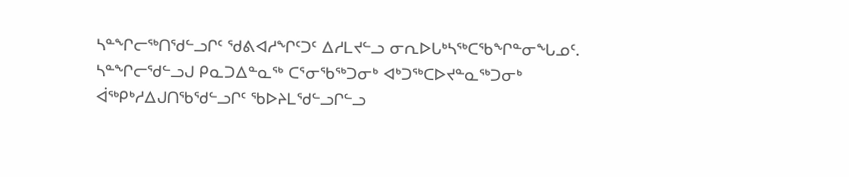ᓴᓐᖏᓕᖅᑎᖁᓪᓗᒋᑦ ᖁᕕᐊᓱᖏᑦᑐᑦ ᐃᓱᒪᔪᓪᓗ ᓂᕆᐅᒐᒃᓴᖅᑕᖃᖏᓐᓂᖓᓄᑦ.
ᓴᓐᖏᓕᖁᓪᓗᒍ ᑭᓇᑐᐃᓐᓇᖅ ᑕᕐᓂᖃᖅᑐᓂᒃ ᐊᒃᑐᖅᑕᐅᔪᓐᓇᖅᑐᓂᒃ ᐋᖅᑭᒃᓱᐃᒍᑎᖃᖁᓪᓗᒋᑦ ᖃᐅᔨᒪᖁᓪᓗᒋᓪᓗ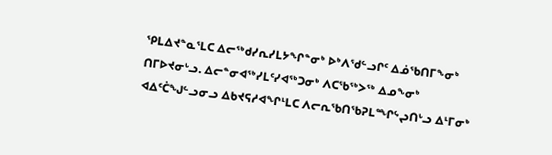ᕿᒪᐃᔪᓐᓇᕐᒪᑕ ᐃᓕᖅᑯᓯᕆᓯᒪᔭᖏᓐᓂᒃ ᐅᒃᐱᖁᓪᓗᒋᑦ ᐃᓅᖃᑎᒥᖕᓂᒃ ᑎᒥᐅᔪᓂᒡᓗ. ᐃᓕᓐᓂᐊᖅᓯᒪᑦᓯᐊᖅᑐᓂᒃ ᐱᑕᖃᖅᐳᖅ ᐃᓄᖕᓂᒃ ᐊᐃᑦᑖᖑᓪᓗᓂᓗ ᐃᑲᔪᕋᓱᐊᖏᒻᒪᑕ ᐱᓕᕆᖃᑎᖃᕈᒪᙱᖦᖢᑎᒡᓗ ᐃᒻᒥᓂᒃ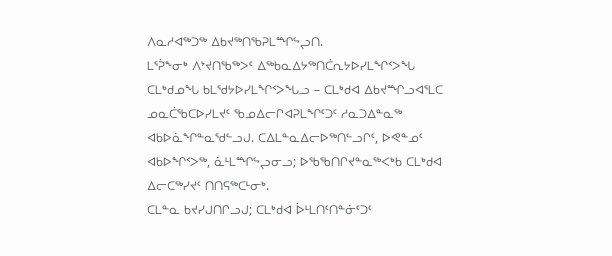ᐱᓇᓱᐊᖅᑐᖅ ᐃᑲᔪᖅᑎᖃᕈᒪᙱᖦᖢᑎ.
ᒪᕐᕉᖕᓂᒃ ᐱᔾᔪᑎᖃᖅᐳᑦ ᐃᖅᑲᓇᐃᔭᖅᑎᑖᕆᔭᐅᓯᒪᖏᑉᐳᖓ ᑕᒪᒃᑯᓄᖓ ᑲᒪᖁᔭᐅᓯᒪᖏᑉᐳᖓᓗ – ᑕᒪᒃᑯᐊ ᐃᑲᔪᙱᓗᐊᕐᒪᑕ ᓄᓇᑖᖃᑕᐅᓯᒪᔪᑦ ᖃᓄᐃᓕᒋᐊᕈᒪᖏᑦᑐᑦ ᓱᓇᑐᐃᓐᓇᖅ ᐊᑲᐅᓈᖏᓐᓇᖁᓪᓗᒍ. ᑕᐃᒪᓐᓇᐃᓕᐅᖅᑎᓪᓗᒋᑦ, ᐅᕙᓐᓄᑦ ᐊᑲᐅᖏᑉᐳᖅ, ᓈᒻᒪᙱᖦᖢᓂᓗ; ᐅᖃᖃᑎᒋᔪᓐᓇᖅᐸᒃᑲ ᑕᒪᒃᑯᐊ ᐃᓕᑕᖅᓯᔪᑦ ᑎᑎᕋᖅᑕᒻᓂᒃ.
ᑕᒪᓐᓇ ᑲᔪᓯᒍᑎᒋᓗᒍ; ᑕᒪᒃᑯᐊ ᐆᒻᒪᑎᑦᑎᓐᓃᑦᑐᑦ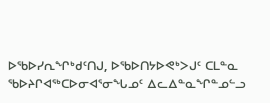ᐅᖃᐅᓯᕆᖏᒃᑯᑦᑎᒍ, ᐅᖃᐅᑎᔭᐅᕙᒃᐳᒍᑦ ᑕᒪᓐᓇ ᖃᐅᔨᒋᐊᖅᑕᐅᓂᐊᕐᓂᖓᓄᑦ ᐃᓚᐃᓐᓇᖏᓐᓄᓪᓗ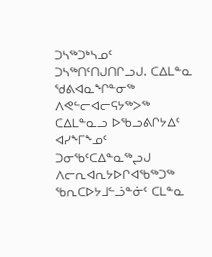ᑐᓴᖅᑐᒃᓴᓄᑦ ᑐᓴᖅᑎᑦᑎᒍᑎᒋᓗᒍ. ᑕᐃᒪᓐᓇ ᖁᕕᐊᓇᖏᓐᓂᖅ ᐱᕙᓪᓕᐊᓕᕋᔭᖅᐳᖅ ᑕᐃᒪᓐᓇᓗ ᐅᖃᓗᕕᒋᔭᐃᑦ ᐊᓯᖕᒥᖕᓄᑦ ᑐᓂᖃᑦᑕᐃᓐᓇᖅᖢᒍ ᐱᓕᕆᐊᕆᔭᐅᒋᐊᖃᖅᑐᖅ ᖃᕆᑕᐅᔭᒧᓪᓘᓐᓃᑦ ᑕᒪᓐᓇ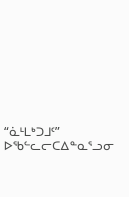“ᓈᒻᒪᒃᑐᒧᑦ” ᐅᖃᓪᓚᓕᑕᐃᓐᓇᕐᓗᓂ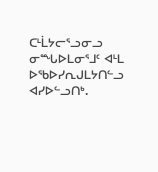ᑕᒻᒫᔭᓕᕐᓗᓂᓗ ᓂᙵᐅᒪᓂᕐᒧᑦ ᐊᒻᒪ ᐅᖃᐅᓯᕆᒍᒪᔭᑎᓪᓗ ᐊᓯᐅᓪᓗᑎᒃ.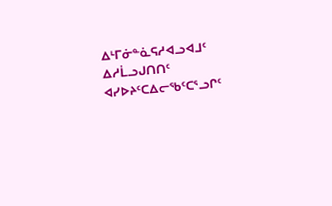ᐃᒻᒥᓃᓐᓈᕋᓱᐊᓗᐊᒧᑦ ᐃᓱᒫᓗᒍᑎᑎᑦ ᐊᓯᐅᔨᑦᑕᐃᓕᖃᑦᑕᕐᓗᒋᑦ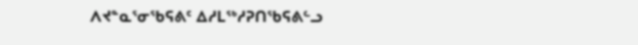ᐱᔪᓐᓇᕐᓂᖃᕋᕕᑦ ᐃᓱᒪᖅᓱᕈᑎᖃᕋᕕᓪᓗ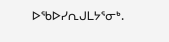ᐅᖃᐅᓯᕆᒍᒪᔭᕐᓂᒃ.